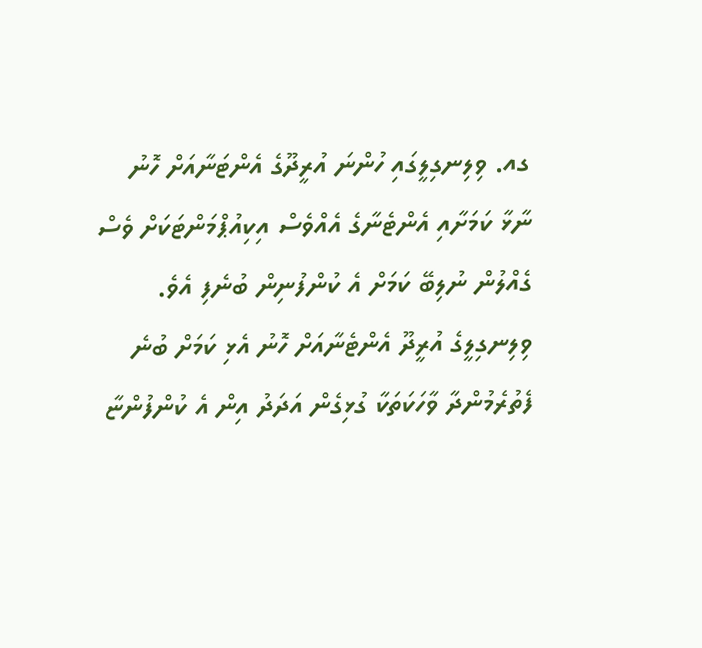ގއ. ވިލިނގިލީގައި ހުންނަ އުރީދޫގެ އެންޓަނާއަށް ހޮނު ނާޅާ ކަމަށާއި އެންޓެނާގެ އެއްވެސް އިކިއުޕްމަންޓަކަށް ވެސް ގެއްލުން ނުލިބޭ ކަމަށް އެ ކުންފުނިން ބުނެފި އެވެ.
ވިލިނގިލީގެ އުރީދޫ އެންޓެނާއަށް ހޮނު އެޅި ކަމަށް ބުނެ ފެތުރެމުންދާ ވާހަކަތަކާ ގުޅިގެން އަދަދު އިން އެ ކުންފުންޏާ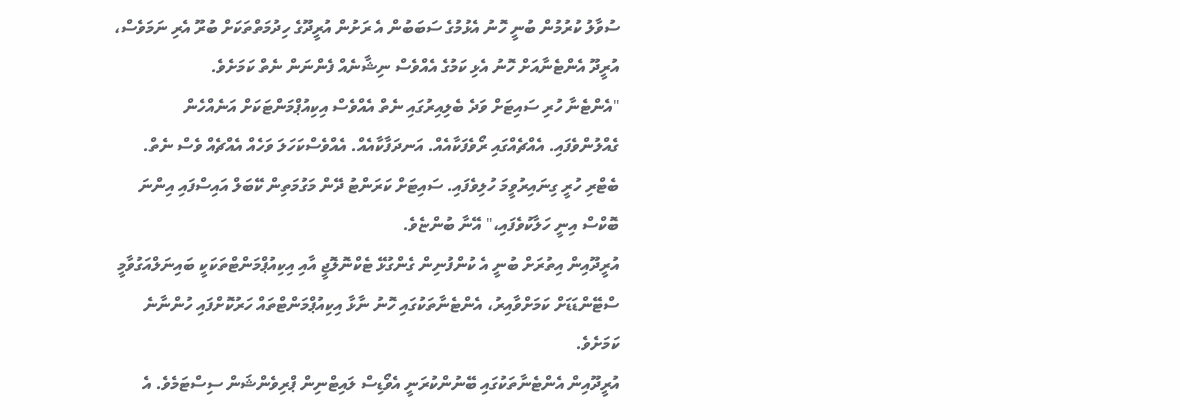ސުވާލު ކުރުމުން ބުނީ ހޮނު އެޅުމުގެ ސަބަބުން އެ ރަށުން އުރީދޫގެ ހިދުމަތްތަކަށް ބުރޫ އެރި ނަމަވެސް، އުރީދޫ އެންޓެނާއަށް ހޮނު އެޅި ކަމުގެ އެއްވެސް ނިޝާނެއް ފެންނަން ނެތް ކަމަށެވެ.
"އެންޓެނާ ހުރި ސައިޓަށް ވަދެ ބެލިއިރުގައި ނެތް އެއްވެސް އިކިއުޕްމަންޓަކަށް އަނެއްހެން ގެއްލުންވެފައި. އެއްޗެއްގައި ރޯވެފަކާއެއް. އަނދަފާކާއެއް. އެއްވެސްކަހަލަ ވަހެއް އެއްޗެއް ވެސް ނެތް. ބެޓްރި ހުރީ ގިނައިރުވީމަ ހުލިވެފައި. ސައިޓަށް ކަރަންޓު ދޭން މަގުމަތިން ކޭބަލް އައިސްފައި އިންނަ ބޮކްސް އިނީ ހަލާކުވެފައި،" އޭނާ ބުންޏެވެ.
އުރީދޫއިން އިތުރަށް ބުނީ އެ ކުންފުނިން ގެންގުޅޭ ޓެކްނޮލޮޖީ އާއި އިކިއުޕްމަންޓްތަކަކީ ބައިނަލްއަގުވާމީ ސްޓޭންޑަޑަށް ކަމަށްވާއިރު، އެންޓެނާތަކުގައި ހޮނު ނާޅާ އިކިއުޕްމަންޓްތައް ހަރުކޮށްފައި ހުންނާނެ ކަމަށެވެ.
އުރީދޫއިން އެންޓެނާތަކުގައި ބޭނުންކުރަނީ އެވޯޑިސް ލައިޓްނިން ޕްރިވެންޝަން ސިސްޓަމެވެ. އެ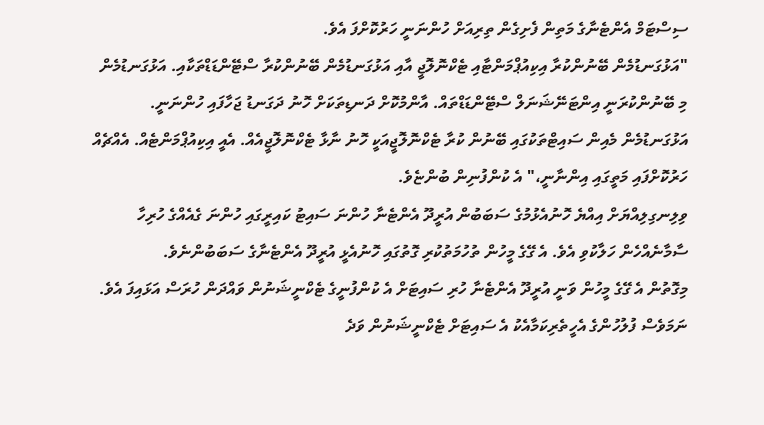ސިސްޓަމް އެންޓެނާގެ މަތިން ފެށިގެން ތިރިއަށް ހުންނަނީ ހަރުކޮށްފަ އެވެ.
"އަޅުގަނޑުމެން ބޭނުންކުރާ އިކިއުޕްމަންޓާއި ޓެކްނޮލޮޖީ އާއި އަޅުގަނޑުމެން ބޭނުންކުރާ ސްޓޭންޑަޑްތަކާއި. އަޅުގަނޑުމެން މި ބޭނުންކުރަނީ އިންޓަނޭޝަނަލް ސްޓޭންޑަޑްތައް. އާންމުކޮށް ދަނޑިތަކަށް ހޮނު ދަގަނޑު ޖަހާފައި ހުންނަނީ. އަޅުގަނޑުމެން މެއިން ސައިޓްތަކުގައި ބޭނުން ކުރާ ޓެކްނޮލޮޖީއަކީ ހޮނު ނާޅާ ޓެކްނޮލޮޖީއެއް. އެއީ އިކިއުޕްމަންޓެއް. އެއްޗެއް ހަރުކޮށްފައި މަތީގައި އިންނާނީ،" އެ ކުންފުނިން ބުންޏެވެ.
ވިލިނގިލިއްޔަށް އިއްޔެ ހޮނުއެޅުމުގެ ސަބަބުން އުރީދޫ އެންޓެނާ ހުންނަ ސައިޓު ކައިރީގައި ހުންނަ ގެއެއްގެ ހުރިހާ ސާމާނެއްހެން ހަލާކުވި އެވެ. އެ ގޭގެ މީހުން ތުހުމަތުކުރި ގޮތުގައި ހޮނުއެޅީ އުރީދޫ އެންޓެނާގެ ސަބަބުންނެވެ.
މިގޮތުން އެ ގޭގެ މީހުން ވަނީ އުރީދޫ އެންޓެނާ ހުރި ސައިޓަށް އެ ކުންފުނީގެ ޓެކްނީޝަނުން ވައްދަން ހުރަސް އަޅައިފަ އެވެ. ނަމަވެސް ފުލުހުންގެ އެހީތެރިކަމާއެކު އެ ސައިޓަށް ޓެކްނީޝަނުން ވަދެ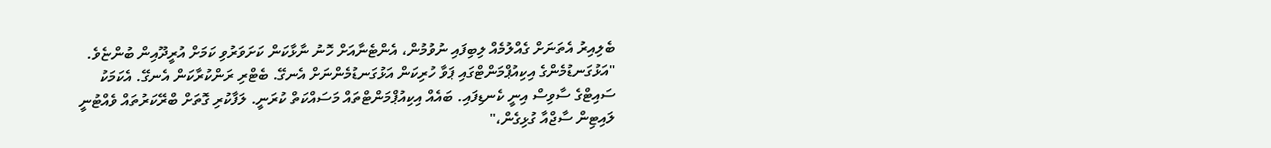ބެލިއިރު އެތަނަށް ގެއްލުމެއް ލިބިފައި ނުވުމުން، އެންޓެނާއަށް ހޮނު ނާޅާކަން ކަށަވަރުވި ކަމަށް އުރީދޫއިން ބުންޏެވެ.
"އަޅުގަނޑުމެންގެ އިކިއުޕްމަންޓްގައި ޕަވާ ހުރިކަން އަޅުގަނޑުމެންނަށް އެނގޭ. ބެޓްރި ރަންކުރާކަން އެނގޭ. އެކަމަކު ސައިޓްގެ ސާވިސް އިނީ ކެނޑިފައި. ބައެއް އިކިއުޕްމަންޓްތައް މަސައްކަތް ކުރަނީ. ލަފާކުރި ގޮތަށް ބްރޭކަރުތައް ވެއްޓުނީ ލައިޓިން ސާޖްއާ ގުޅިގެން،"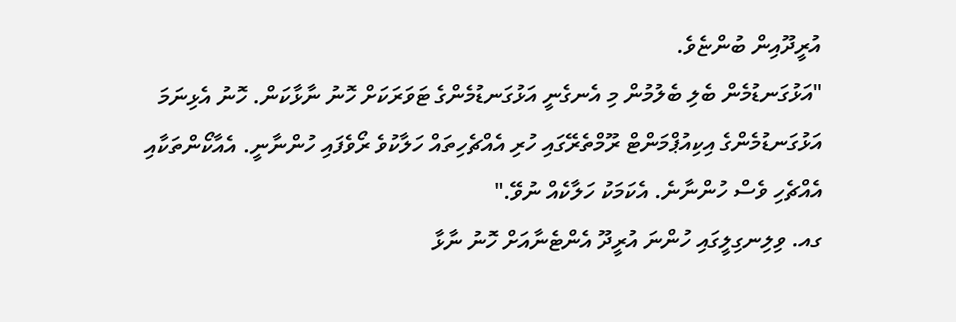އުރީދޫއިން ބުންޏެވެ.
"އަޅުގަނޑުމެން ބެލި ބެލުމުން މި އެނގެނީ އަޅުގަނޑުމެންގެ ޓަވަރަކަށް ހޮނު ނާޅާކަން. ހޮނު އެޅިނަމަ އަޅުގަނޑުމެންގެ އިކިއުޕްމަންޓް ރޫމްތެރޭގައި ހުރި އެއްޗެހިތައް ހަލާކުވެ ރޯވެފައި ހުންނާނީ. އެއާކޯންތަކާއި އެއްޗެހި ވެސް ހުންނާނެ. އެކަމަކު ހަލާކެއް ނުވޭ."
ގއ. ވިލިނގިލީގައި ހުންނަ އުރީދޫ އެންޓެނާއަށް ހޮނު ނާޅާ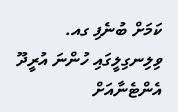ކަމަށް ބުނެފި ގއ. ވިލިނގިލީގައި ހުންނަ އުރީދޫ އެންޓެނާއަށް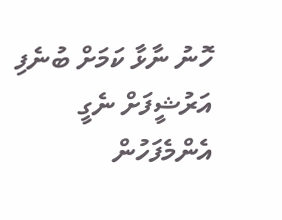ހޮނު ނާޅާ ކަމަށް ބުނެފި
އަރުޝީފަށް ނެގީ
އެންމެފަހުން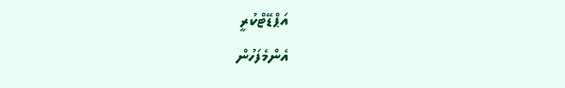އަޕްޑޭޓްކުރީ
އެންމެފަހުން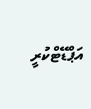އަޕްޑޭޓްކުރީ